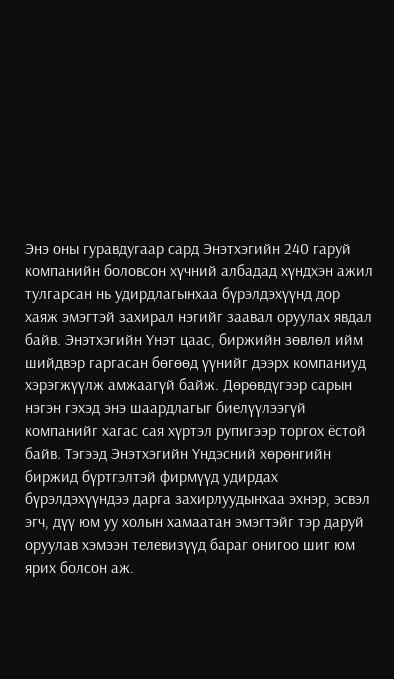Энэ оны гуравдугаар сард Энэтхэгийн 240 гаруй компанийн боловсон хүчний албадад хүндхэн ажил тулгарсан нь удирдлагынхаа бүрэлдэхүүнд дор хаяж эмэгтэй захирал нэгийг заавал оруулах явдал байв. Энэтхэгийн Үнэт цаас, биржийн зөвлөл ийм шийдвэр гаргасан бөгөөд үүнийг дээрх компаниуд хэрэгжүүлж амжаагүй байж. Дөрөвдүгээр сарын нэгэн гэхэд энэ шаардлагыг биелүүлээгүй компанийг хагас сая хүртэл рупигээр торгох ёстой байв. Тэгээд Энэтхэгийн Үндэсний хөрөнгийн биржид бүртгэлтэй фирмүүд удирдах бүрэлдэхүүндээ дарга захирлуудынхаа эхнэр, эсвэл эгч, дүү юм уу холын хамаатан эмэгтэйг тэр даруй оруулав хэмээн телевизүүд бараг онигоо шиг юм ярих болсон аж.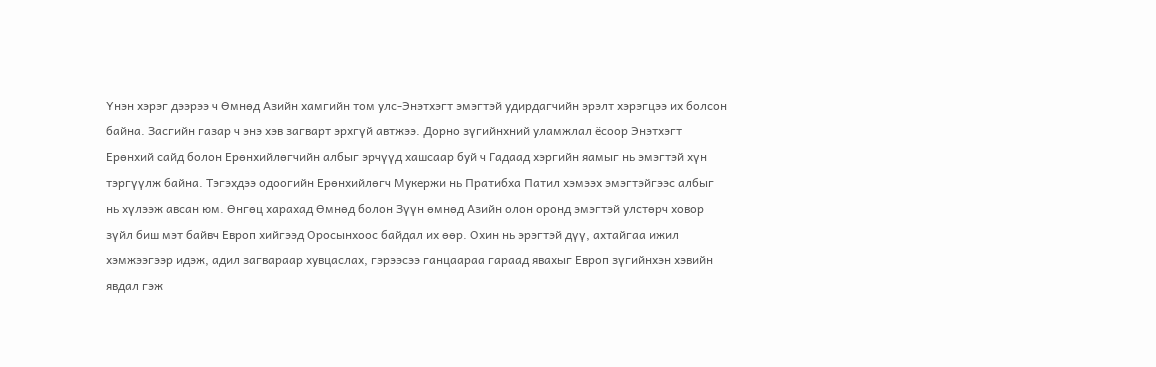Үнэн хэрэг дээрээ ч Өмнөд Азийн хамгийн том улс-Энэтхэгт эмэгтэй удирдагчийн эрэлт хэрэгцээ их болсон байна. Засгийн газар ч энэ хэв загварт эрхгүй автжээ. Дорно зүгийнхний уламжлал ёсоор Энэтхэгт Ерөнхий сайд болон Ерөнхийлөгчийн албыг эрчүүд хашсаар буй ч Гадаад хэргийн яамыг нь эмэгтэй хүн тэргүүлж байна. Тэгэхдээ одоогийн Ерөнхийлөгч Мукержи нь Пратибха Патил хэмээх эмэгтэйгээс албыг нь хүлээж авсан юм. Өнгөц харахад Өмнөд болон Зүүн өмнөд Азийн олон оронд эмэгтэй улстөрч ховор зүйл биш мэт байвч Европ хийгээд Оросынхоос байдал их өөр. Охин нь эрэгтэй дүү, ахтайгаа ижил хэмжээгээр идэж, адил загвараар хувцаслах, гэрээсээ ганцаараа гараад явахыг Европ зүгийнхэн хэвийн явдал гэж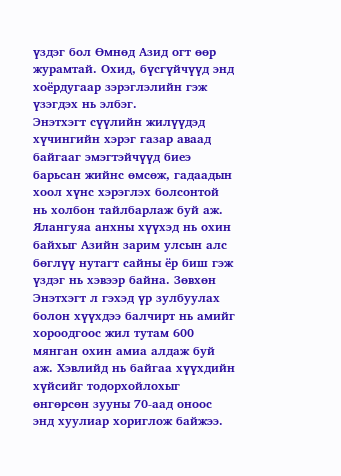үздэг бол Өмнөд Азид огт өөр журамтай. Охид, бүсгүйчүүд энд хоёрдугаар зэрэглэлийн гэж үзэгдэх нь элбэг.
Энэтхэгт сүүлийн жилүүдэд хүчингийн хэрэг газар аваад байгааг эмэгтэйчүүд биеэ барьсан жийнс өмсөж, гадаадын хоол хүнс хэрэглэх болсонтой нь холбон тайлбарлаж буй аж. Ялангуяа анхны хүүхэд нь охин байхыг Азийн зарим улсын алс бөглүү нутагт сайны ёр биш гэж үздэг нь хэвээр байна. Зөвхөн Энэтхэгт л гэхэд үр зулбуулах болон хүүхдээ балчирт нь амийг хороодгоос жил тутам 600 мянган охин амиа алдаж буй аж. Хэвлийд нь байгаа хүүхдийн хүйсийг тодорхойлохыг өнгөрсөн зууны 70-аад оноос энд хуулиар хориглож байжээ.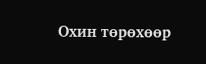Охин төрөхөөр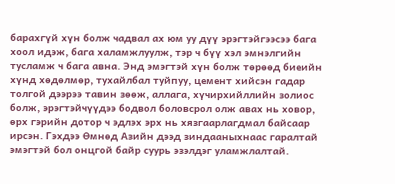барахгүй хүн болж чадвал ах юм уу дүү эрэгтэйгээсээ бага хоол идэж, бага халамжлуулж, тэр ч бүү хэл эмнэлгийн тусламж ч бага авна. Энд эмэгтэй хүн болж төрөөд биеийн хүнд хөдөлмөр, тухайлбал туйпуу, цемент хийсэн гадар толгой дээрээ тавин зөөж, аллага, хүчирхийллийн золиос болж, эрэгтэйчүүдээ бодвол боловсрол олж авах нь ховор, өрх гэрийн дотор ч эдлэх эрх нь хязгаарлагдмал байсаар ирсэн. Гэхдээ Өмнөд Азийн дээд зиндааныхнаас гаралтай эмэгтэй бол онцгой байр суурь эзэлдэг уламжлалтай.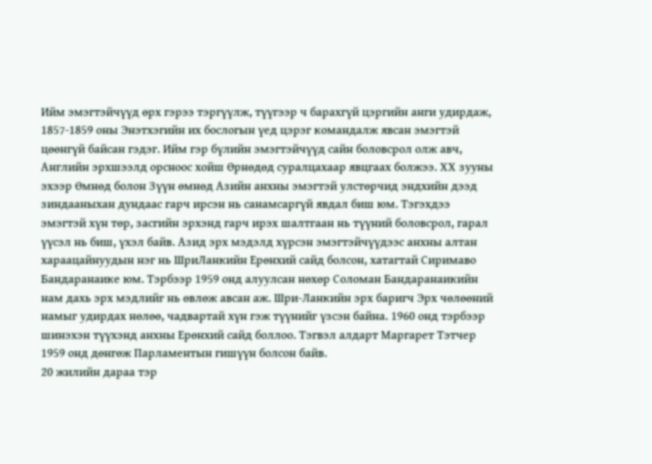Ийм эмэгтэйчүүд өрх гэрээ тэргүүлж, түүгээр ч барахгүй цэргийн анги удирдаж, 1857-1859 оны Энэтхэгийн их бослогын үед цэрэг командалж явсан эмэгтэй цөөнгүй байсан гэдэг. Ийм гэр бүлийн эмэгтэйчүүд сайн боловсрол олж авч, Английн эрхшээлд орсноос хойш Өрнөдөд суралцахаар явцгаах болжээ. ХХ зууны эхээр Өмнөд болон Зүүн өмнөд Азийн анхны эмэгтэй улстөрчид эндхийн дээд зиндааныхан дундаас гарч ирсэн нь санамсаргүй явдал биш юм. Тэгэхдээ эмэгтэй хүн төр, засгийн эрхэнд гарч ирэх шалтгаан нь түүний боловсрол, гарал үүсэл нь биш, үхэл байв. Азид эрх мэдэлд хүрсэн эмэгтэйчүүдээс анхны алтан хараацайнуудын нэг нь ШриЛанкийн Ерөнхий сайд болсон, хатагтай Сиримаво Бандаранаике юм. Тэрбээр 1959 онд алуулсан нөхөр Соломан Бандаранаикийн нам дахь эрх мэдлийг нь өвлөж авсан аж. Шри-Ланкийн эрх баригч Эрх чөлөөний намыг удирдах нөлөө, чадвартай хүн гэж түүнийг үзсэн байна. 1960 онд тэрбээр шинэхэн түүхэнд анхны Ерөнхий сайд боллоо. Тэгвэл алдарт Маргарет Тэтчер 1959 онд дөнгөж Парламентын гишүүн болсон байв.
20 жилийн дараа тэр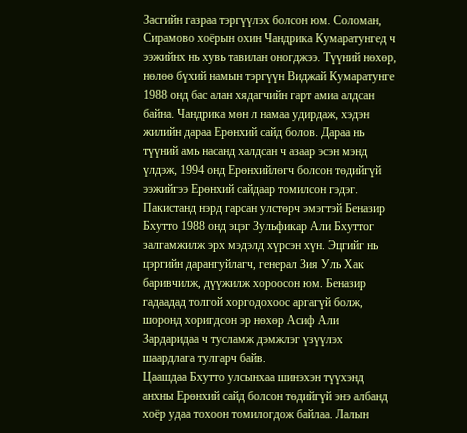Засгийн газраа тэргүүлэх болсон юм. Соломан, Сирамово хоёрын охин Чандрика Кумаратунгед ч ээжийнх нь хувь тавилан оногджээ. Түүний нөхөр, нөлөө бүхий намын тэргүүн Виджай Кумаратунге 1988 онд бас алан хядагчийн гарт амиа алдсан байна. Чандрика мөн л намаа удирдаж, хэдэн жилийн дараа Ерөнхий сайд болов. Дараа нь түүний амь насанд халдсан ч азаар эсэн мэнд үлдэж, 1994 онд Ерөнхийлөгч болсон төдийгүй ээжийгээ Ерөнхий сайдаар томилсон гэдэг. Пакистанд нэрд гарсан улстөрч эмэгтэй Беназир Бхутто 1988 онд эцэг Зульфикар Али Бхуттог залгамжилж эрх мэдэлд хүрсэн хүн. Эцгийг нь цэргийн дарангуйлагч, генерал Зия Уль Хак баривчилж, дүүжилж хороосон юм. Беназир гадаадад толгой хоргодохоос аргагүй болж, шоронд хоригдсон эр нөхөр Асиф Али Зардаридаа ч тусламж дэмжлэг үзүүлэх шаардлага тулгарч байв.
Цаашдаа Бхутто улсынхаа шинэхэн түүхэнд анхны Ерөнхий сайд болсон төдийгүй энэ албанд хоёр удаа тохоон томилогдож байлаа. Лалын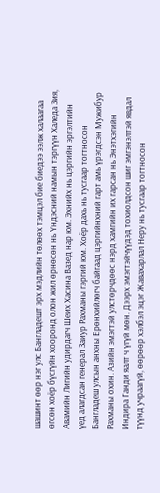шашинт өөр нэг улс Бангладешт эрх мэдлийн төлөөх тэмцэл бие биедээ ээлж халаагаа өгсөн хоёр бүсгүйн хооронд олон жил өрнөсөн нь Үндэсний намын тэргүүн Халеда Зия, Авамийн Лигийн удирдагч Шеих Хасина Вазед нар юм. Эхнийх нь цэргийн эргэлтийн үед алагдсан генерал Заиур Рахманы гэргий юм. Хоёр дахь нь тусгаар тогтносон Бангладеш улсын анхны Ерөнхийлөгч байгаад цэргийнхний гарт амь үрэгдсэн Мужибур Рахманы охин. Азийн эмэгтэй улстөрчдөөс нэрд хамгийн их гарсан нь Энэтхэгийн Индира Ганди яалт ч үгүй мөн. Дээрх эмэгтэйчүүдэд тохиолдсон шиг эмгэнэлтэй явдал түүнд учраагүй, өөрөөр хэлбэл эцэг Жавахарлал Неру нь тусгаар тогтносон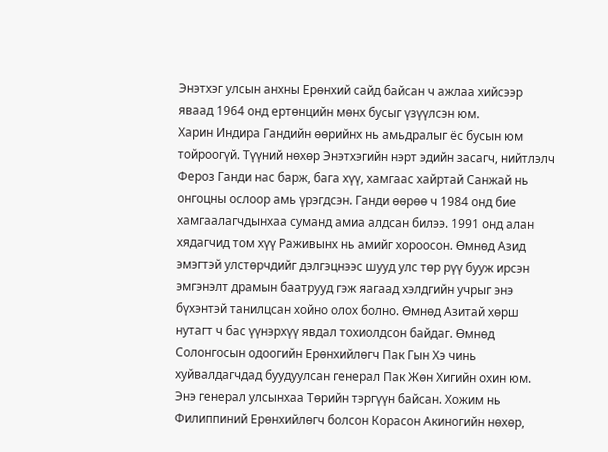Энэтхэг улсын анхны Ерөнхий сайд байсан ч ажлаа хийсээр яваад 1964 онд ертөнцийн мөнх бусыг үзүүлсэн юм.
Харин Индира Гандийн өөрийнх нь амьдралыг ёс бусын юм тойроогүй. Түүний нөхөр Энэтхэгийн нэрт эдийн засагч, нийтлэлч Фероз Ганди нас барж, бага хүү, хамгаас хайртай Санжай нь онгоцны ослоор амь үрэгдсэн. Ганди өөрөө ч 1984 онд бие хамгаалагчдынхаа суманд амиа алдсан билээ. 1991 онд алан хядагчид том хүү Раживынх нь амийг хороосон. Өмнөд Азид эмэгтэй улстөрчдийг дэлгэцнээс шууд улс төр рүү бууж ирсэн эмгэнэлт драмын баатрууд гэж яагаад хэлдгийн учрыг энэ бүхэнтэй танилцсан хойно олох болно. Өмнөд Азитай хөрш нутагт ч бас үүнэрхүү явдал тохиолдсон байдаг. Өмнөд Солонгосын одоогийн Ерөнхийлөгч Пак Гын Хэ чинь хуйвалдагчдад буудуулсан генерал Пак Жөн Хигийн охин юм. Энэ генерал улсынхаа Төрийн тэргүүн байсан. Хожим нь Филиппиний Ерөнхийлөгч болсон Корасон Акиногийн нөхөр,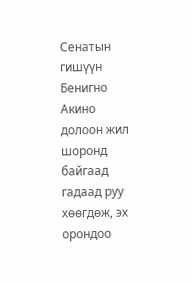Сенатын гишүүн Бенигно Акино долоон жил шоронд байгаад гадаад руу хөөгдөж, эх орондоо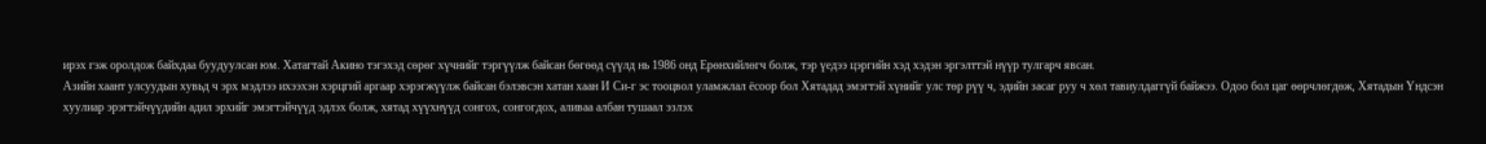ирэх гэж оролдож байхдаа буудуулсан юм. Хатагтай Акино тэгэхэд сөрөг хүчнийг тэргүүлж байсан бөгөөд сүүлд нь 1986 онд Ерөнхийлөгч болж, тэр үедээ цэргийн хэд хэдэн эргэлттэй нүүр тулгарч явсан.
Азийн хаант улсуудын хувьд ч эрх мэдлээ ихээхэн хэрцгий аргаар хэрэгжүүлж байсан бэлэвсэн хатан хаан И Си-г эс тооцвол уламжлал ёсоор бол Хятадад эмэгтэй хүнийг улс төр рүү ч, эдийн засаг руу ч хөл тавиулдаггүй байжээ. Одоо бол цаг өөрчлөгдөж, Хятадын Үндсэн хуулиар эрэгтэйчүүдийн адил эрхийг эмэгтэйчүүд эдлэх болж, хятад хүүхнүүд сонгох, сонгогдох, аливаа албан тушаал эзлэх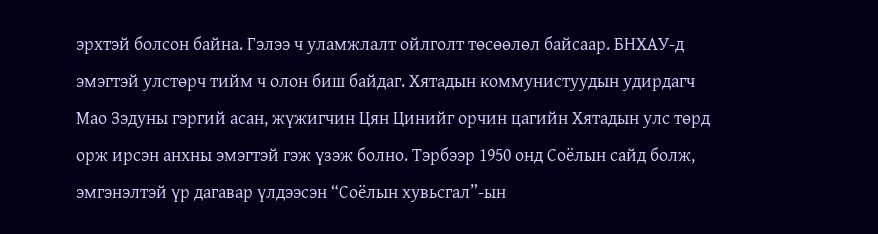эрхтэй болсон байна. Гэлээ ч уламжлалт ойлголт төсөөлөл байсаар. БНХАУ-д эмэгтэй улстөрч тийм ч олон биш байдаг. Хятадын коммунистуудын удирдагч Мао Зэдуны гэргий асан, жүжигчин Цян Цинийг орчин цагийн Хятадын улс төрд орж ирсэн анхны эмэгтэй гэж үзэж болно. Тэрбээр 1950 онд Соёлын сайд болж, эмгэнэлтэй үр дагавар үлдээсэн “Соёлын хувьсгал”-ын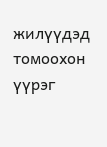жилүүдэд томоохон үүрэг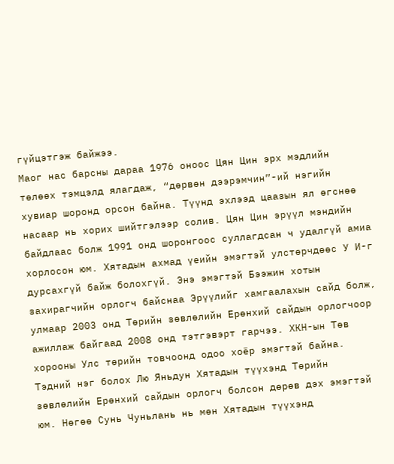гүйцэтгэж байжээ.
Маог нас барсны дараа 1976 оноос Цян Цин эрх мэдлийн төлөөх тэмцэлд ялагдаж, “дөрвөн дээрэмчин”-ий нэгийн хувиар шоронд орсон байна. Түүнд эхлээд цаазын ял өгснөө насаар нь хорих шийтгэлээр солив. Цян Цин эрүүл мэндийн байдлаас болж 1991 онд шоронгоос суллагдсан ч удалгүй амиа хорлосон юм. Хятадын ахмад үеийн эмэгтэй улстөрчдөөс У И-г дурсахгүй байж болохгүй. Энэ эмэгтэй Бээжин хотын захирагчийн орлогч байснаа Эрүүлийг хамгаалахын сайд болж, улмаар 2003 онд Төрийн зөвлөлийн Ерөнхий сайдын орлогчоор ажиллаж байгаад 2008 онд тэтгэвэрт гарчээ. ХКН-ын Төв хорооны Улс төрийн товчоонд одоо хоёр эмэгтэй байна. Тэдний нэг болох Лю Яньдун Хятадын түүхэнд Төрийн зөвлөлийн Ерөнхий сайдын орлогч болсон дөрөв дэх эмэгтэй юм. Нөгөө Сунь Чуньлань нь мөн Хятадын түүхэнд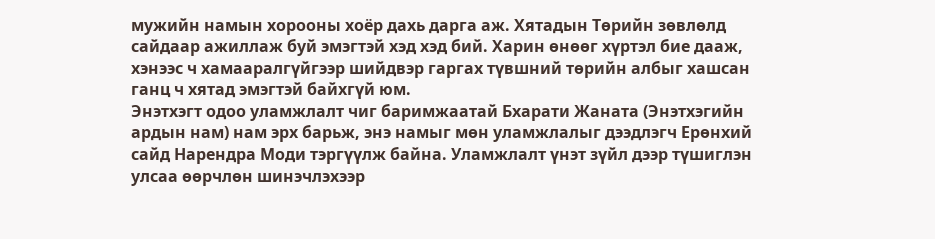мужийн намын хорооны хоёр дахь дарга аж. Хятадын Төрийн зөвлөлд сайдаар ажиллаж буй эмэгтэй хэд хэд бий. Харин өнөөг хүртэл бие дааж, хэнээс ч хамааралгүйгээр шийдвэр гаргах түвшний төрийн албыг хашсан ганц ч хятад эмэгтэй байхгүй юм.
Энэтхэгт одоо уламжлалт чиг баримжаатай Бхарати Жаната (Энэтхэгийн ардын нам) нам эрх барьж, энэ намыг мөн уламжлалыг дээдлэгч Ерөнхий сайд Нарендра Моди тэргүүлж байна. Уламжлалт үнэт зүйл дээр түшиглэн улсаа өөрчлөн шинэчлэхээр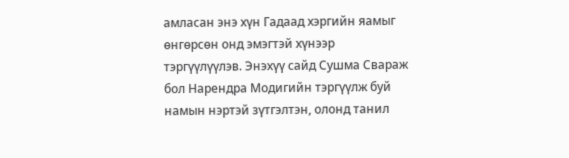амласан энэ хүн Гадаад хэргийн яамыг өнгөрсөн онд эмэгтэй хүнээр тэргүүлүүлэв. Энэхүү сайд Сушма Свараж бол Нарендра Модигийн тэргүүлж буй намын нэртэй зүтгэлтэн, олонд танил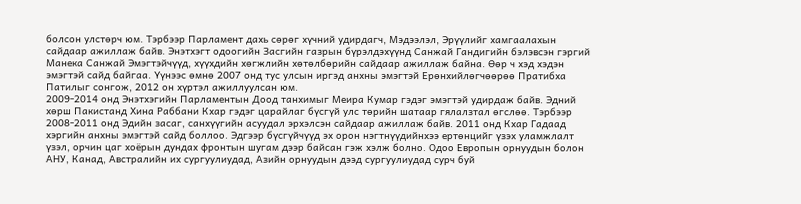болсон улстөрч юм. Тэрбээр Парламент дахь сөрөг хүчний удирдагч, Мэдээлэл, Эрүүлийг хамгаалахын сайдаар ажиллаж байв. Энэтхэгт одоогийн Засгийн газрын бүрэлдэхүүнд Санжай Гандигийн бэлэвсэн гэргий Манека Санжай Эмэгтэйчүүд, хүүхдийн хөгжлийн хөтөлбөрийн сайдаар ажиллаж байна. Өөр ч хэд хэдэн эмэгтэй сайд байгаа. Үүнээс өмнө 2007 онд тус улсын иргэд анхны эмэгтэй Ерөнхийлөгчөөрөө Пратибха Патилыг сонгож, 2012 он хүртэл ажиллуулсан юм.
2009-2014 онд Энэтхэгийн Парламентын Доод танхимыг Меира Кумар гэдэг эмэгтэй удирдаж байв. Эдний хөрш Пакистанд Хина Раббани Кхар гэдэг царайлаг бүсгүй улс төрийн шатаар гялалзтал өгслөө. Тэрбээр 2008-2011 онд Эдийн засаг, санхүүгийн асуудал эрхэлсэн сайдаар ажиллаж байв. 2011 онд Кхар Гадаад хэргийн анхны эмэгтэй сайд боллоо. Эдгээр бүсгүйчүүд эх орон нэгтнүүдийнхээ ертөнцийг үзэх уламжлалт үзэл, орчин цаг хоёрын дундах фронтын шугам дээр байсан гэж хэлж болно. Одоо Европын орнуудын болон АНУ, Канад, Австралийн их сургуулиудад, Азийн орнуудын дээд сургуулиудад сурч буй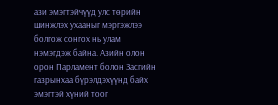ази эмэгтэйчүүд улс төрийн шинжлэх ухааныг мэргэжлээ болгож сонгох нь улам нэмэгдэж байна. Азийн олон орон Парламент болон Засгийн газрынхаа бүрэлдэхүүнд байх эмэгтэй хүний тоог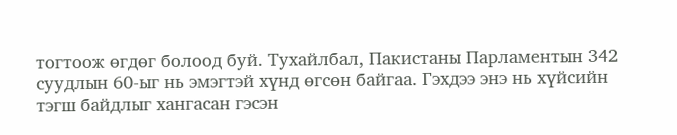тогтоож өгдөг болоод буй. Тухайлбал, Пакистаны Парламентын 342 суудлын 60-ыг нь эмэгтэй хүнд өгсөн байгаа. Гэхдээ энэ нь хүйсийн тэгш байдлыг хангасан гэсэн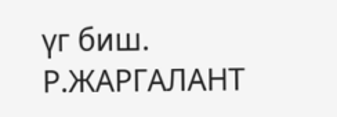үг биш.
Р.ЖАРГАЛАНТ